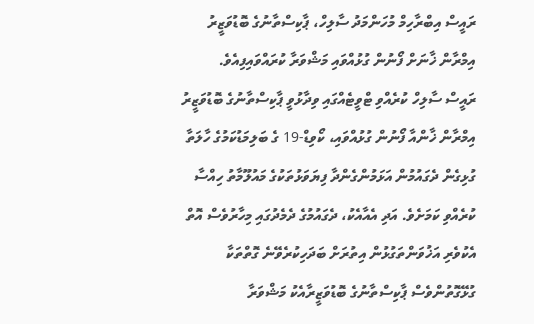ރައީސް އިބްރާހިމް މުހަންމަދު ސާލިހް، ޕާކިސްތާނުގެ ބޮޑުވަޒީރު އިމްރާން ޚާނަށް ފޯނުން ގުޅުއްވައި މަޝްވަރާ ކުރައްވައިފިއެވެ.
ރައީސް ސާލިހް ކުރެއްވި ޓްވީޓެއްގައި ވިދާޅުވީ ޕާކިސްތާނުގެ ބޮޑުވަޒީރު އިމްރާން ޚާންއާ ފޯނުން ގުޅުއްވައި، ކޯވިޑް-19 ގެ ބަލިމަޑުކަމުގެ ހާލަތާ ގުޅިގެން ދެގައުމުން އަޅަމުންގެންދާ ފިޔަވަޅުތަކުގެ މައުލޫމާތު ހިއްސާ ކުރެއްވި ކަމަށެވެ. އަދި އެއާއެކު، ދެގައުމުގެ ދެމެދުގައި މިހާރުވެސް އޮތް އެކުވެރި އަޚުވަންތަގުޅުން އިތުރަށް ބަދަހިކުރެވޭނެ ގޮތްތަކާ ގުޅޭގޮތުންވެސް ޕާކިސްތާނުގެ ބޮޑުވަޒީރާއެކު މަޝްވަރާ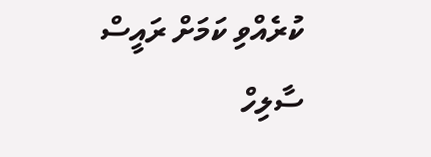ކުރެއްވި ކަމަށް ރައީސް ސާލިހް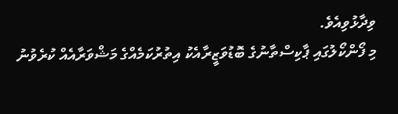ވިދާޅުވިއެވެ.
މި ފޯންކޯލުގައި ޕާކިސްތާނުގެ ބޮޑުވަޒީރާއެކު އިތުރުކަމެއްގެ މަޝްވަރާއެއް ކުރެވުނު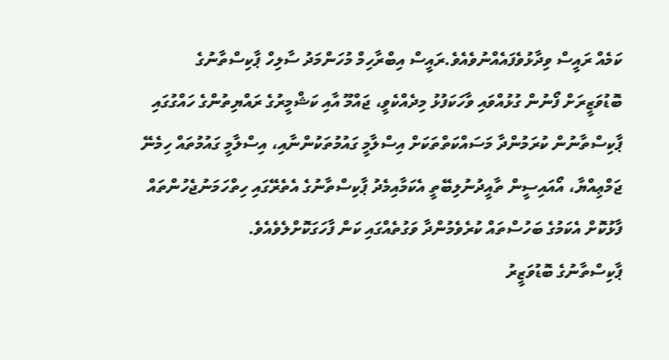ކަމެއް ރައީސް ވިދާޅުވެފައެއްނުވެއެވެ.ރައީސް އިބްރާހިމް މުހަންމަދު ސާލިހް ޕާކިސްތާނުގެ ބޮޑުވަޒީރަށް ފޯނުން ގުޅުއްވައި ވާހަކަފުޅު މިދެއްކެވީ، ޖައްމޫ އާއި ކަޝްމީރުގެ ރައްޔިތުންގެ ހައްގުގައި ޕާކިސްތާނުން ކުރަމުންދާ މަސައްކަތްތަކަށް އިސްލާމީ ގައުމުތަކުންނާއި، އިސްލާމީ ގައުމުތައް ހިމެނޭ ޖަމްޢިއްޔާ، އޯއައިސީން ތާއީދުނުލިބޭތީ އެކަމާއިމެދު ޕާކިސްތާނުގެ އެތެރޭގައި ހިތްހަމަނުޖެހުންތައް ފާޅުކޮށް އެކަމުގެ ބަހުސްތައް ކުރެވެމުންދާ ވަގުތެއްގައި ކަން ފާހަގަކޮށްލެވެއެވެ.
ޕާކިސްތާނުގެ ބޮޑުވަޒީރު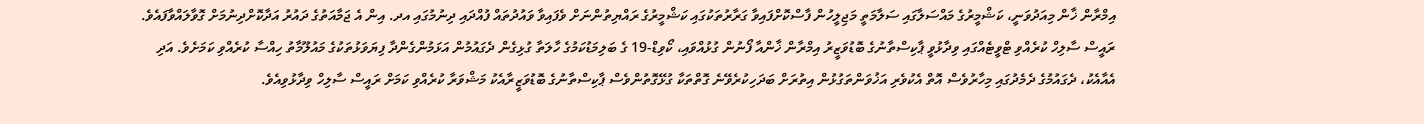އިމްރާން ޚާން މިއަދުވަނީ، ކަޝްމީރުގެ މައްސަލާގައި ސަލާމަތީ މަޖިލީހުން ފާސްކޮށްފައިވާ ގަރާރުތަކުގައި ކަޝްމީރުގެ ރައްޔިތުންނަށް ވެފައިވާ ވައުދުތައް ފުއްދައި ދިނުމުގައި އދ. އިން އެ ޖަމާއަތުގެ ދައުރު އަދާކޮށްދިނުމަށް ގޮވާލައްވާފައެވެ.
ރައީސް ސާލިހް ކުރެއްވި ޓްވީޓެއްގައި ވިދާޅުވީ ޕާކިސްތާނުގެ ބޮޑުވަޒީރު އިމްރާން ޚާންއާ ފޯނުން ގުޅުއްވައި، ކޯވިޑް-19 ގެ ބަލިމަޑުކަމުގެ ހާލަތާ ގުޅިގެން ދެގައުމުން އަޅަމުންގެންދާ ފިޔަވަޅުތަކުގެ މައުލޫމާތު ހިއްސާ ކުރެއްވި ކަމަށެވެ. އަދި އެއާއެކު، ދެގައުމުގެ ދެމެދުގައި މިހާރުވެސް އޮތް އެކުވެރި އަޚުވަންތަގުޅުން އިތުރަށް ބަދަހިކުރެވޭނެ ގޮތްތަކާ ގުޅޭގޮތުންވެސް ޕާކިސްތާނުގެ ބޮޑުވަޒީރާއެކު މަޝްވަރާ ކުރެއްވި ކަމަށް ރައީސް ސާލިހް ވިދާޅުވިއެވެ.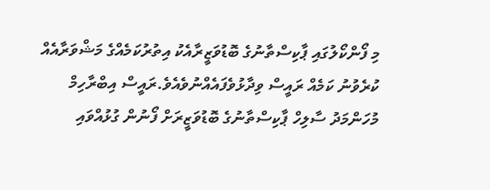މި ފޯންކޯލުގައި ޕާކިސްތާނުގެ ބޮޑުވަޒީރާއެކު އިތުރުކަމެއްގެ މަޝްވަރާއެއް ކުރެވުނު ކަމެއް ރައީސް ވިދާޅުވެފައެއްނުވެއެވެ.ރައީސް އިބްރާހިމް މުހަންމަދު ސާލިހް ޕާކިސްތާނުގެ ބޮޑުވަޒީރަށް ފޯނުން ގުޅުއްވައި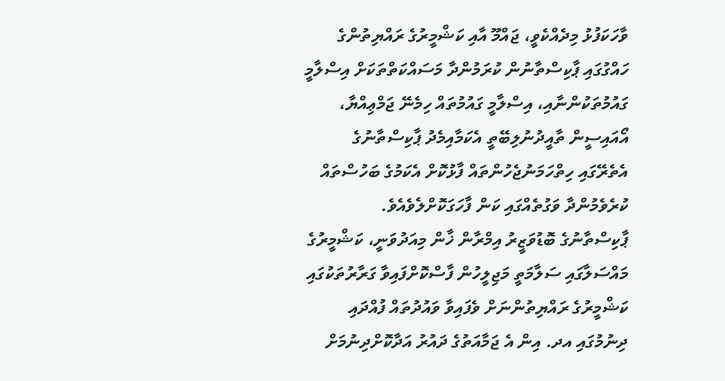ވާހަކަފުޅު މިދެއްކެވީ، ޖައްމޫ އާއި ކަޝްމީރުގެ ރައްޔިތުންގެ ހައްގުގައި ޕާކިސްތާނުން ކުރަމުންދާ މަސައްކަތްތަކަށް އިސްލާމީ ގައުމުތަކުންނާއި، އިސްލާމީ ގައުމުތައް ހިމެނޭ ޖަމްޢިއްޔާ، އޯއައިސީން ތާއީދުނުލިބޭތީ އެކަމާއިމެދު ޕާކިސްތާނުގެ އެތެރޭގައި ހިތްހަމަނުޖެހުންތައް ފާޅުކޮށް އެކަމުގެ ބަހުސްތައް ކުރެވެމުންދާ ވަގުތެއްގައި ކަން ފާހަގަކޮށްލެވެއެވެ.
ޕާކިސްތާނުގެ ބޮޑުވަޒީރު އިމްރާން ޚާން މިއަދުވަނީ، ކަޝްމީރުގެ މައްސަލާގައި ސަލާމަތީ މަޖިލީހުން ފާސްކޮށްފައިވާ ގަރާރުތަކުގައި ކަޝްމީރުގެ ރައްޔިތުންނަށް ވެފައިވާ ވައުދުތައް ފުއްދައި ދިނުމުގައި އދ. އިން އެ ޖަމާއަތުގެ ދައުރު އަދާކޮށްދިނުމަށް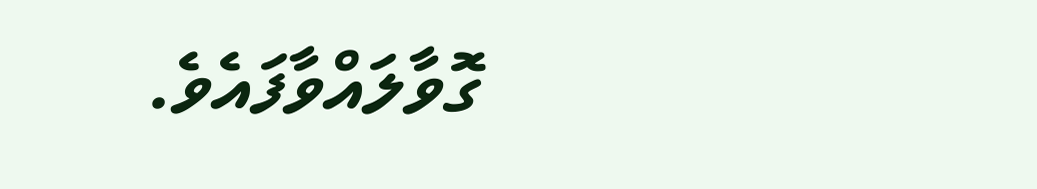ގޮވާލައްވާފައެވެ.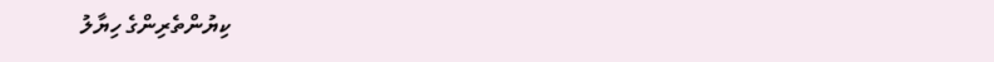ކިޔުންތެރިންގެ ހިޔާލު